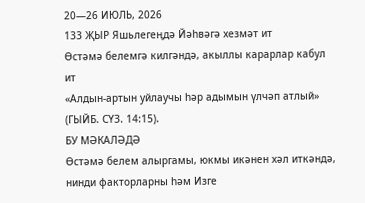20—26 ИЮЛЬ, 2026
133 ҖЫР Яшьлегеңдә Йәһвәгә хезмәт ит
Өстәмә белемгә килгәндә, акыллы карарлар кабул ит
«Алдын-артын уйлаучы һәр адымын үлчәп атлый» (ГЫЙБ. СҮЗ. 14:15).
БУ МӘКАЛӘДӘ
Өстәмә белем алыргамы, юкмы икәнен хәл иткәндә, нинди факторларны һәм Изге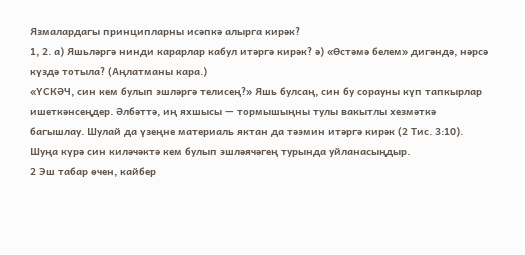Язмалардагы принципларны исәпкә алырга кирәк?
1, 2. а) Яшьләргә нинди карарлар кабул итәргә кирәк? ә) «Өстәмә белем» дигәндә, нәрсә күздә тотыла? (Аңлатманы кара.)
«ҮСКӘЧ, син кем булып эшләргә телисең?» Яшь булсаң, син бу сорауны күп тапкырлар ишеткәнсеңдер. Әлбәттә, иң яхшысы — тормышыңны тулы вакытлы хезмәткә багышлау. Шулай да үзеңне материаль яктан да тәэмин итәргә кирәк (2 Тис. 3:10). Шуңа күрә син киләчәктә кем булып эшләячәгең турында уйланасыңдыр.
2 Эш табар өчен, кайбер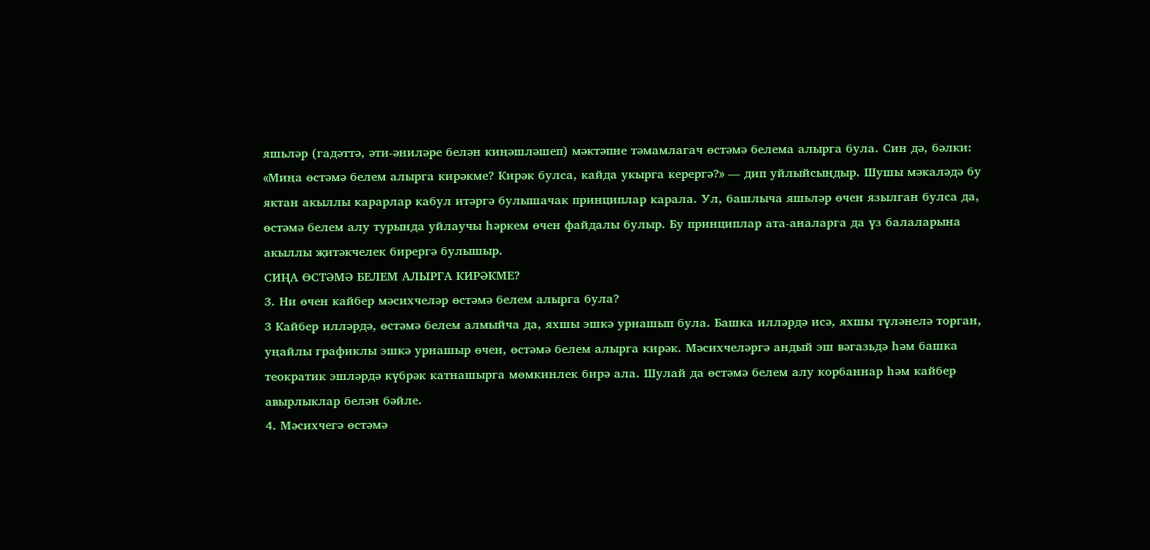яшьләр (гадәттә, әти-әниләре белән киңәшләшеп) мәктәпне тәмамлагач өстәмә белемa алырга була. Син дә, бәлки: «Миңа өстәмә белем алырга кирәкме? Кирәк булса, кайда укырга керергә?» — дип уйлыйсыңдыр. Шушы мәкаләдә бу яктан акыллы карарлар кабул итәргә булышачак принциплар карала. Ул, башлыча яшьләр өчен язылган булса да, өстәмә белем алу турында уйлаучы һәркем өчен файдалы булыр. Бу принциплар ата-аналарга да үз балаларына акыллы җитәкчелек бирергә булышыр.
СИҢА ӨСТӘМӘ БЕЛЕМ АЛЫРГА КИРӘКМЕ?
3. Ни өчен кайбер мәсихчеләр өстәмә белем алырга була?
3 Кайбер илләрдә, өстәмә белем алмыйча да, яхшы эшкә урнашып була. Башка илләрдә исә, яхшы түләнелә торган, уңайлы графиклы эшкә урнашыр өчен, өстәмә белем алырга кирәк. Мәсихчеләргә андый эш вәгазьдә һәм башка теократик эшләрдә күбрәк катнашырга мөмкинлек бирә ала. Шулай да өстәмә белем алу корбаннар һәм кайбер авырлыклар белән бәйле.
4. Мәсихчегә өстәмә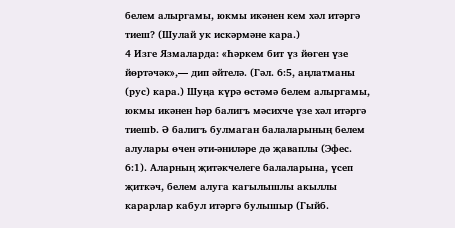белем алыргамы, юкмы икәнен кем хәл итәргә тиеш? (Шулай ук искәрмәне кара.)
4 Изге Язмаларда: «Һәркем бит үз йөген үзе йөртәчәк»,— дип әйтелә. (Гәл. 6:5, аңлатманы (рус) кара.) Шуңа күрә өстәмә белем алыргамы, юкмы икәнен һәр балигъ мәсихче үзе хәл итәргә тиешb. Ә балигъ булмаган балаларының белем алулары өчен әти-әниләре дә җаваплы (Эфес. 6:1). Аларның җитәкчелеге балаларына, үсеп җиткәч, белем алуга кагылышлы акыллы карарлар кабул итәргә булышыр (Гыйб.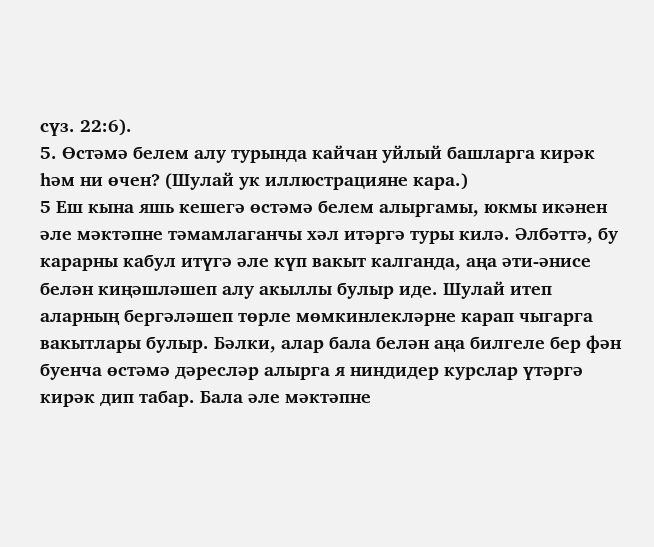сүз. 22:6).
5. Өстәмә белем алу турында кайчан уйлый башларга кирәк һәм ни өчен? (Шулай ук иллюстрацияне кара.)
5 Еш кына яшь кешегә өстәмә белем алыргамы, юкмы икәнен әле мәктәпне тәмамлаганчы хәл итәргә туры килә. Әлбәттә, бу карарны кабул итүгә әле күп вакыт калганда, аңа әти-әнисе белән киңәшләшеп алу акыллы булыр иде. Шулай итеп аларның бергәләшеп төрле мөмкинлекләрне карап чыгарга вакытлары булыр. Бәлки, алар бала белән аңа билгеле бер фән буенча өстәмә дәресләр алырга я ниндидер курслар үтәргә кирәк дип табар. Бала әле мәктәпне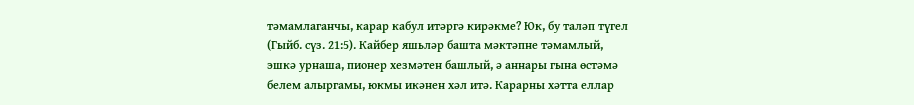тәмамлаганчы, карар кабул итәргә кирәкме? Юк, бу таләп түгел (Гыйб. сүз. 21:5). Кайбер яшьләр башта мәктәпне тәмамлый, эшкә урнаша, пионер хезмәтен башлый, ә аннары гына өстәмә белем алыргамы, юкмы икәнен хәл итә. Карарны хәтта еллар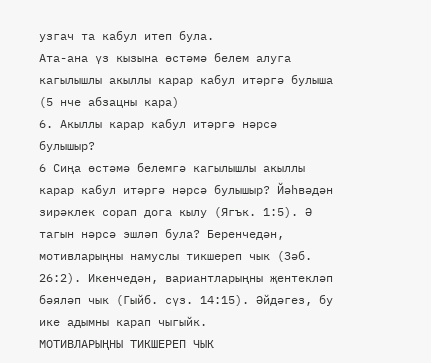узгач та кабул итеп була.
Ата-ана үз кызына өстәмә белем алуга кагылышлы акыллы карар кабул итәргә булыша (5 нче абзацны кара)
6. Акыллы карар кабул итәргә нәрсә булышыр?
6 Сиңа өстәмә белемгә кагылышлы акыллы карар кабул итәргә нәрсә булышыр? Йәһвәдән зирәклек сорап дога кылу (Ягък. 1:5). Ә тагын нәрсә эшләп була? Беренчедән, мотивларыңны намуслы тикшереп чык (Зәб. 26:2). Икенчедән, вариантларыңны җентекләп бәяләп чык (Гыйб. сүз. 14:15). Әйдәгез, бу ике адымны карап чыгыйк.
МОТИВЛАРЫҢНЫ ТИКШЕРЕП ЧЫК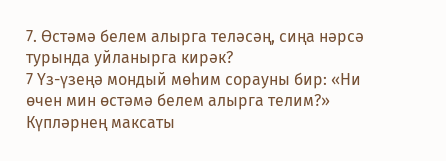7. Өстәмә белем алырга теләсәң, сиңа нәрсә турында уйланырга кирәк?
7 Үз-үзеңә мондый мөһим сорауны бир: «Ни өчен мин өстәмә белем алырга телим?» Күпләрнең максаты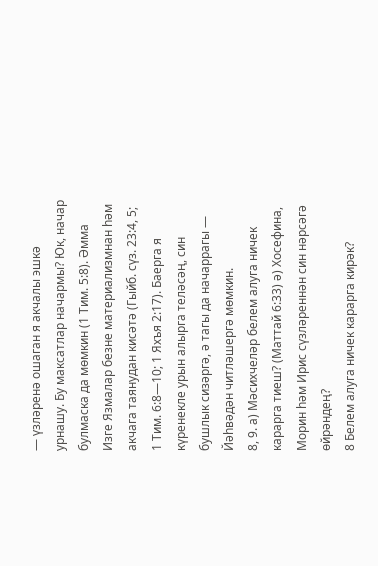— үзләренә ошаган я акчалы эшкә урнашу. Бу максатлар начармы? Юк, начар булмаска да мөмкин (1 Тим. 5:8). Әмма Изге Язмалар безне материализмнан һәм акчага таянудан кисәтә (Гыйб. сүз. 23:4, 5; 1 Тим. 6:8—10; 1 Яхъя 2:17). Баерга я күренекле урын алырга теләсәң, син бушлык сизәргә, ә тагы да начаррагы — Йәһвәдән читләшергә мөмкин.
8, 9. а) Мәсихчеләр белем алуга ничек карарга тиеш? (Маттай 6:33) ә) Хосефина, Морин һәм Ирис сүзләреннән син нәрсәгә өйрәндең?
8 Белем алуга ничек карарга кирәк?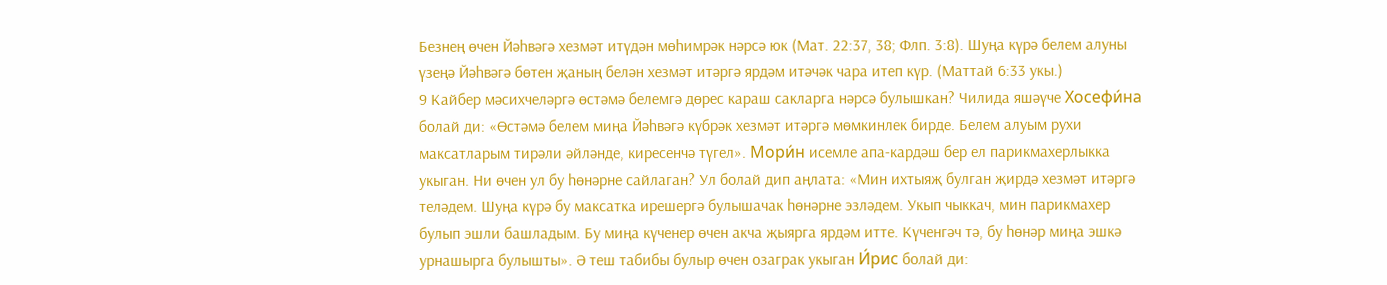Безнең өчен Йәһвәгә хезмәт итүдән мөһимрәк нәрсә юк (Мат. 22:37, 38; Флп. 3:8). Шуңа күрә белем алуны үзеңә Йәһвәгә бөтен җаның белән хезмәт итәргә ярдәм итәчәк чара итеп күр. (Маттай 6:33 укы.)
9 Кайбер мәсихчеләргә өстәмә белемгә дөрес караш сакларга нәрсә булышкан? Чилида яшәүче Хосефи́на болай ди: «Өстәмә белем миңа Йәһвәгә күбрәк хезмәт итәргә мөмкинлек бирде. Белем алуым рухи максатларым тирәли әйләнде, киресенчә түгел». Мори́н исемле апа-кардәш бер ел парикмахерлыкка укыган. Ни өчен ул бу һөнәрне сайлаган? Ул болай дип аңлата: «Мин ихтыяҗ булган җирдә хезмәт итәргә теләдем. Шуңа күрә бу максатка ирешергә булышачак һөнәрне эзләдем. Укып чыккач, мин парикмахер булып эшли башладым. Бу миңа күченер өчен акча җыярга ярдәм итте. Күченгәч тә, бу һөнәр миңа эшкә урнашырга булышты». Ә теш табибы булыр өчен озаграк укыган И́рис болай ди: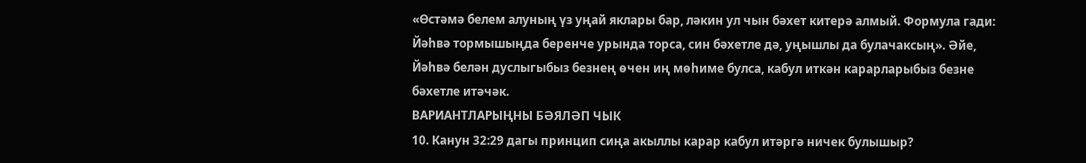«Өстәмә белем алуның үз уңай яклары бар, ләкин ул чын бәхет китерә алмый. Формула гади: Йәһвә тормышыңда беренче урында торса, син бәхетле дә, уңышлы да булачаксың». Әйе, Йәһвә белән дуслыгыбыз безнең өчен иң мөһиме булса, кабул иткән карарларыбыз безне бәхетле итәчәк.
ВАРИАНТЛАРЫҢНЫ БӘЯЛӘП ЧЫК
10. Канун 32:29 дагы принцип сиңа акыллы карар кабул итәргә ничек булышыр?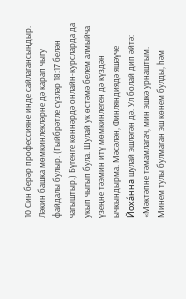10 Син берәр профессияне инде сайлагансыңдыр. Ләкин башка мөмкинлекләрне дә карап чыгу файдалы булыр. (Гыйбрәтле сүзләр 18:17 белән чагыштыр.) Бүгенге көннәрдә онлайн-курсларда да укып чыгып була. Шулай ук өстәмә белем алмыйча үзеңне тәэмин итү мөмкинлеген дә күздән ычкындырма. Мәсәлән, Финляндиядә яшәүче Йоха́нна шулай эшләгән дә. Ул болай дип әйтә: «Мәктәпне тәмамлагач, мин эшкә урнаштым. Минем тулы булмаган эш көнем булды, һәм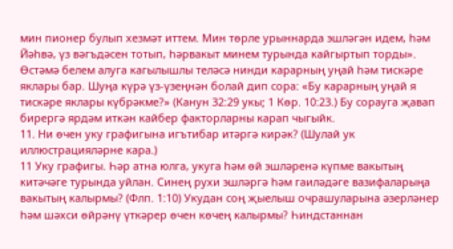мин пионер булып хезмәт иттем. Мин төрле урыннарда эшләгән идем, һәм Йәһвә, үз вәгъдәсен тотып, һәрвакыт минем турында кайгыртып торды». Өстәмә белем алуга кагылышлы теләсә нинди карарның уңай һәм тискәре яклары бар. Шуңа күрә үз-үзеңнән болай дип сора: «Бу карарның уңай я тискәре яклары күбрәкме?» (Канун 32:29 укы; 1 Көр. 10:23.) Бу сорауга җавап бирергә ярдәм иткән кайбер факторларны карап чыгыйк.
11. Ни өчен уку графигына игътибар итәргә кирәк? (Шулай ук иллюстрацияләрне кара.)
11 Уку графигы. Һәр атна юлга, укуга һәм өй эшләренә күпме вакытың китәчәге турында уйлан. Синең рухи эшләргә һәм гаиләдәге вазифаларыңа вакытың калырмы? (Флп. 1:10) Укудан соң җыелыш очрашуларына әзерләнер һәм шәхси өйрәнү үткәрер өчен көчең калырмы? Һиндстаннан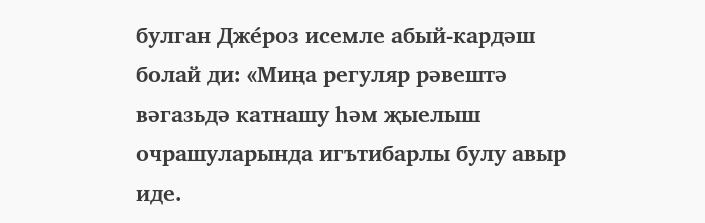булган Дже́роз исемле абый-кардәш болай ди: «Миңа регуляр рәвештә вәгазьдә катнашу һәм җыелыш очрашуларында игътибарлы булу авыр иде.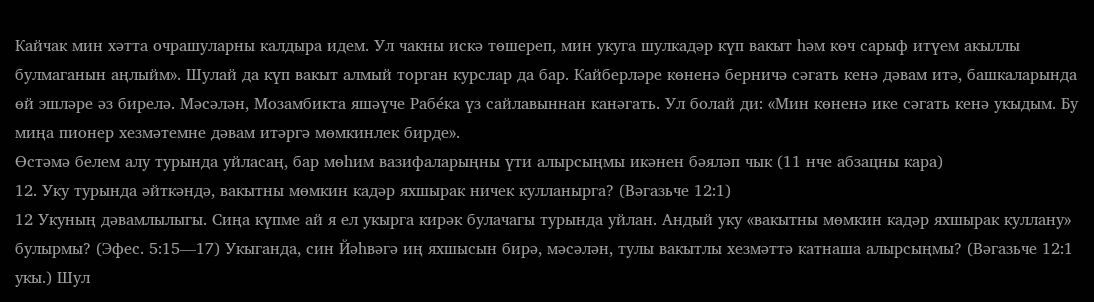Кайчак мин хәтта очрашуларны калдыра идем. Ул чакны искә төшереп, мин укуга шулкадәр күп вакыт һәм көч сарыф итүем акыллы булмаганын аңлыйм». Шулай да күп вакыт алмый торган курслар да бар. Кайберләре көненә берничә сәгать кенә дәвам итә, башкаларында өй эшләре әз бирелә. Мәсәлән, Мозамбикта яшәүче Рабе́ка үз сайлавыннан канәгать. Ул болай ди: «Мин көненә ике сәгать кенә укыдым. Бу миңа пионер хезмәтемне дәвам итәргә мөмкинлек бирде».
Өстәмә белем алу турында уйласаң, бар мөһим вазифаларыңны үти алырсыңмы икәнен бәяләп чык (11 нче абзацны кара)
12. Уку турында әйткәндә, вакытны мөмкин кадәр яхшырак ничек кулланырга? (Вәгазьче 12:1)
12 Укуның дәвамлылыгы. Сиңа күпме ай я ел укырга кирәк булачагы турында уйлан. Андый уку «вакытны мөмкин кадәр яхшырак куллану» булырмы? (Эфес. 5:15—17) Укыганда, син Йәһвәгә иң яхшысын бирә, мәсәлән, тулы вакытлы хезмәттә катнаша алырсыңмы? (Вәгазьче 12:1 укы.) Шул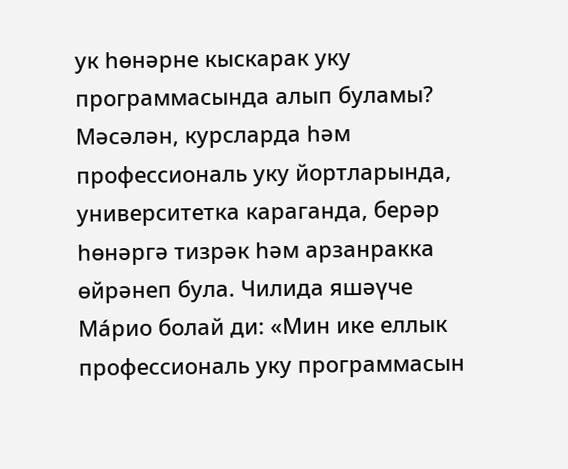ук һөнәрне кыскарак уку программасында алып буламы? Мәсәлән, курсларда һәм профессиональ уку йортларында, университетка караганда, берәр һөнәргә тизрәк һәм арзанракка өйрәнеп була. Чилида яшәүче Ма́рио болай ди: «Мин ике еллык профессиональ уку программасын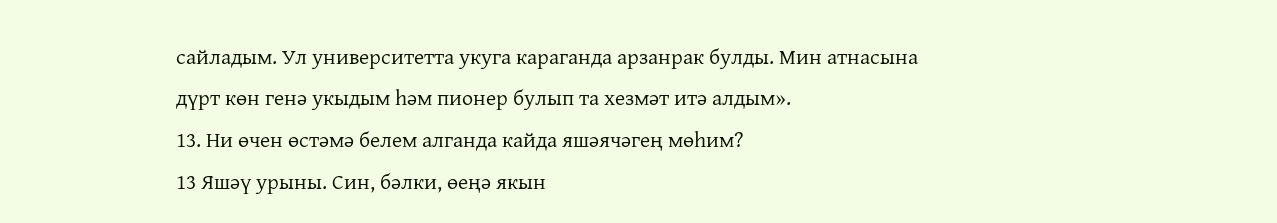сайладым. Ул университетта укуга караганда арзанрак булды. Мин атнасына дүрт көн генә укыдым һәм пионер булып та хезмәт итә алдым».
13. Ни өчен өстәмә белем алганда кайда яшәячәгең мөһим?
13 Яшәү урыны. Син, бәлки, өеңә якын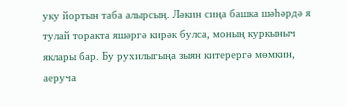уку йортын таба алырсың. Ләкин сиңа башка шәһәрдә я тулай торакта яшәргә кирәк булса, моның куркыныч яклары бар. Бу рухилыгыңа зыян китерергә мөмкин, аеруча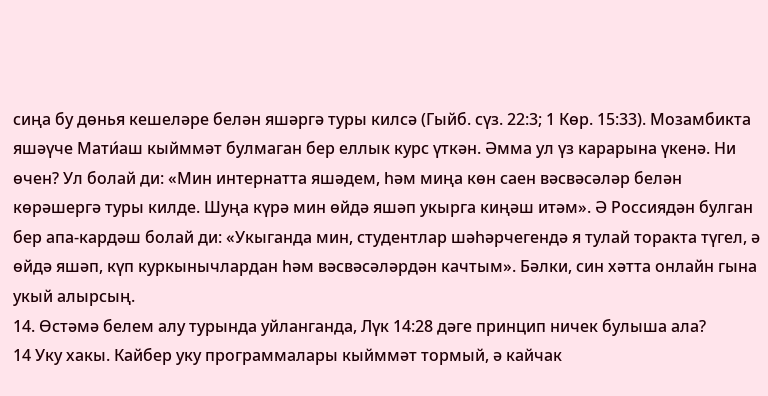сиңа бу дөнья кешеләре белән яшәргә туры килсә (Гыйб. сүз. 22:3; 1 Көр. 15:33). Мозамбикта яшәүче Мати́аш кыйммәт булмаган бер еллык курс үткән. Әмма ул үз карарына үкенә. Ни өчен? Ул болай ди: «Мин интернатта яшәдем, һәм миңа көн саен вәсвәсәләр белән көрәшергә туры килде. Шуңа күрә мин өйдә яшәп укырга киңәш итәм». Ә Россиядән булган бер апа-кардәш болай ди: «Укыганда мин, студентлар шәһәрчегендә я тулай торакта түгел, ә өйдә яшәп, күп куркынычлардан һәм вәсвәсәләрдән качтым». Бәлки, син хәтта онлайн гына укый алырсың.
14. Өстәмә белем алу турында уйланганда, Лүк 14:28 дәге принцип ничек булыша ала?
14 Уку хакы. Кайбер уку программалары кыйммәт тормый, ә кайчак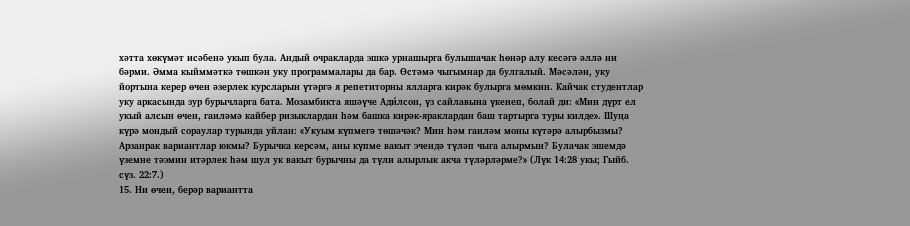хәтта хөкүмәт исәбенә укып була. Андый очракларда эшкә урнашырга булышачак һөнәр алу кесәгә әллә ни бәрми. Әмма кыйммәткә төшкән уку программалары да бар. Өстәмә чыгымнар да булгалый. Мәсәлән, уку йортына керер өчен әзерлек курсларын үтәргә я репетиторны ялларга кирәк булырга мөмкин. Кайчак студентлар уку аркасында зур бурычларга бата. Мозамбикта яшәүче Ади́лсон, үз сайлавына үкенеп, болай ди: «Мин дүрт ел укый алсын өчен, гаиләмә кайбер ризыклардан һәм башка кирәк-яраклардан баш тартырга туры килде». Шуңа күрә мондый сораулар турында уйлан: «Укуым күпмегә төшәчәк? Мин һәм гаиләм моны күтәрә алырбызмы? Арзанрак вариантлар юкмы? Бурычка керсәм, аны күпме вакыт эчендә түләп чыга алырмын? Булачак эшемдә үземне тәэмин итәрлек һәм шул ук вакыт бурычны да түли алырлык акча түләрләрме?» (Лүк 14:28 укы; Гыйб. сүз. 22:7.)
15. Ни өчен, берәр вариантта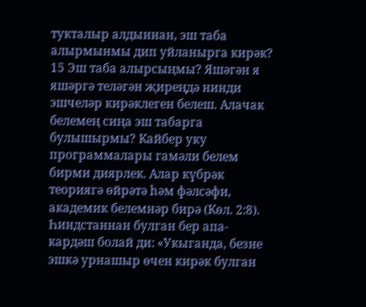тукталыр алдыннан, эш таба алырмынмы дип уйланырга кирәк?
15 Эш таба алырсыңмы? Яшәгән я яшәргә теләгән җиреңдә нинди эшчеләр кирәклеген белеш. Алачак белемең сиңа эш табарга булышырмы? Кайбер уку программалары гамәли белем бирми диярлек. Алар күбрәк теориягә өйрәтә һәм фәлсәфи, академик белемнәр бирә (Көл. 2:8). Һиндстаннан булган бер апа-кардәш болай ди: «Укыганда, безне эшкә урнашыр өчен кирәк булган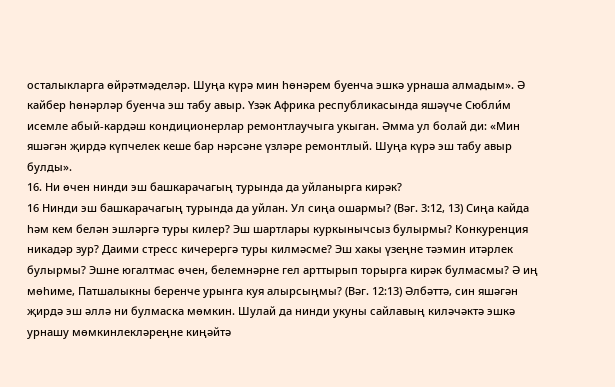осталыкларга өйрәтмәделәр. Шуңа күрә мин һөнәрем буенча эшкә урнаша алмадым». Ә кайбер һөнәрләр буенча эш табу авыр. Үзәк Африка республикасында яшәүче Сюбли́м исемле абый-кардәш кондиционерлар ремонтлаучыга укыган. Әмма ул болай ди: «Мин яшәгән җирдә күпчелек кеше бар нәрсәне үзләре ремонтлый. Шуңа күрә эш табу авыр булды».
16. Ни өчен нинди эш башкарачагың турында да уйланырга кирәк?
16 Нинди эш башкарачагың турында да уйлан. Ул сиңа ошармы? (Вәг. 3:12, 13) Сиңа кайда һәм кем белән эшләргә туры килер? Эш шартлары куркынычсыз булырмы? Конкуренция никадәр зур? Даими стресс кичерергә туры килмәсме? Эш хакы үзеңне тәэмин итәрлек булырмы? Эшне югалтмас өчен, белемнәрне гел арттырып торырга кирәк булмасмы? Ә иң мөһиме, Патшалыкны беренче урынга куя алырсыңмы? (Вәг. 12:13) Әлбәттә, син яшәгән җирдә эш әллә ни булмаска мөмкин. Шулай да нинди укуны сайлавың киләчәктә эшкә урнашу мөмкинлекләреңне киңәйтә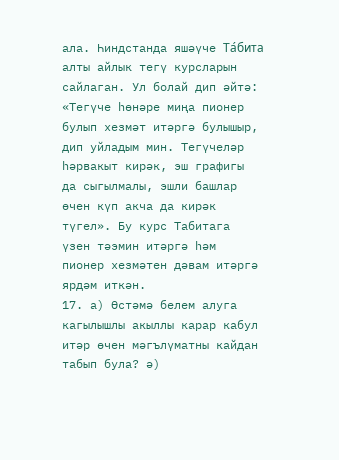ала. Һиндстанда яшәүче Та́бита алты айлык тегү курсларын сайлаган. Ул болай дип әйтә: «Тегүче һөнәре миңа пионер булып хезмәт итәргә булышыр, дип уйладым мин. Тегүчеләр һәрвакыт кирәк, эш графигы да сыгылмалы, эшли башлар өчен күп акча да кирәк түгел». Бу курс Табитага үзен тәэмин итәргә һәм пионер хезмәтен дәвам итәргә ярдәм иткән.
17. а) Өстәмә белем алуга кагылышлы акыллы карар кабул итәр өчен мәгълүматны кайдан табып була? ә)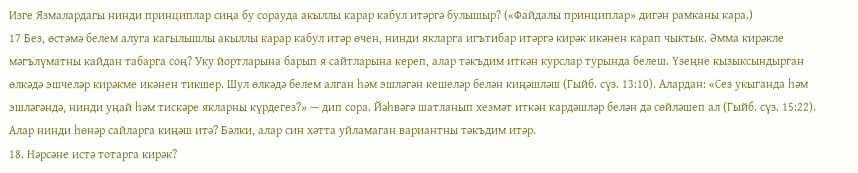Изге Язмалардагы нинди принциплар сиңа бу сорауда акыллы карар кабул итәргә булышыр? («Файдалы принциплар» дигән рамканы кара.)
17 Без, өстәмә белем алуга кагылышлы акыллы карар кабул итәр өчен, нинди якларга игътибар итәргә кирәк икәнен карап чыктык. Әмма кирәкле мәгълүматны кайдан табарга соң? Уку йортларына барып я сайтларына кереп, алар тәкъдим иткән курслар турында белеш. Үзеңне кызыксындырган өлкәдә эшчеләр кирәкме икәнен тикшер. Шул өлкәдә белем алган һәм эшләгән кешеләр белән киңәшләш (Гыйб. сүз. 13:10). Алардан: «Сез укыганда һәм эшләгәндә, нинди уңай һәм тискәре якларны күрдегез?» — дип сора. Йәһвәгә шатланып хезмәт иткән кардәшләр белән дә сөйләшеп ал (Гыйб. сүз. 15:22). Алар нинди һөнәр сайларга киңәш итә? Бәлки, алар син хәтта уйламаган вариантны тәкъдим итәр.
18. Нәрсәне истә тотарга кирәк?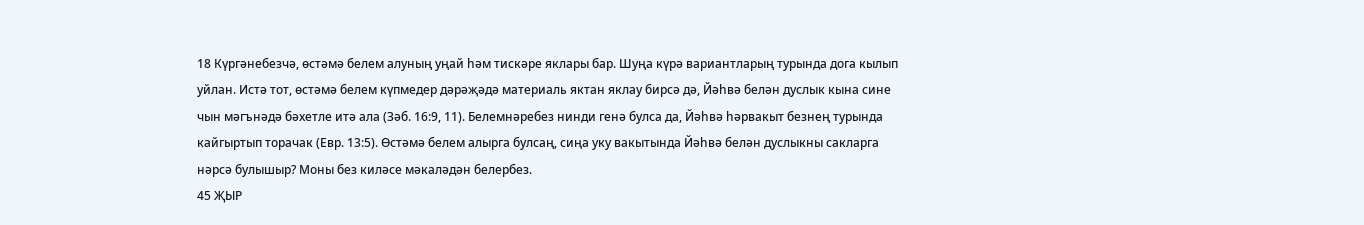18 Күргәнебезчә, өстәмә белем алуның уңай һәм тискәре яклары бар. Шуңа күрә вариантларың турында дога кылып уйлан. Истә тот, өстәмә белем күпмедер дәрәҗәдә материаль яктан яклау бирсә дә, Йәһвә белән дуслык кына сине чын мәгънәдә бәхетле итә ала (Зәб. 16:9, 11). Белемнәребез нинди генә булса да, Йәһвә һәрвакыт безнең турында кайгыртып торачак (Евр. 13:5). Өстәмә белем алырга булсаң, сиңа уку вакытында Йәһвә белән дуслыкны сакларга нәрсә булышыр? Моны без киләсе мәкаләдән белербез.
45 ҖЫР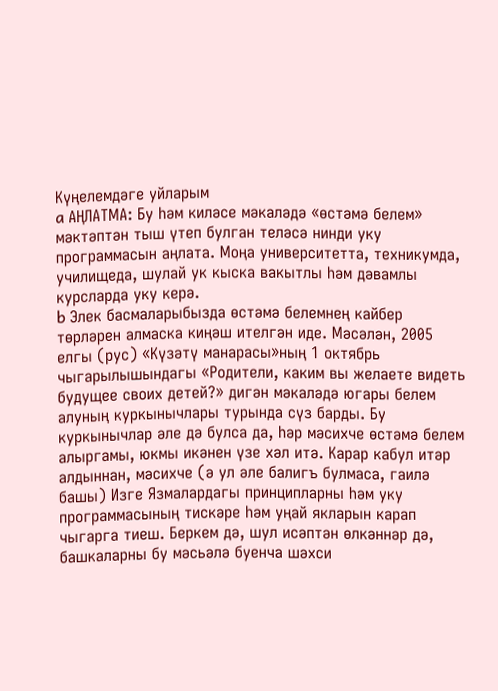Күңелемдәге уйларым
a АҢЛАТМА: Бу һәм киләсе мәкаләдә «өстәмә белем» мәктәптән тыш үтеп булган теләсә нинди уку программасын аңлата. Моңа университетта, техникумда, училищеда, шулай ук кыска вакытлы һәм дәвамлы курсларда уку керә.
b Элек басмаларыбызда өстәмә белемнең кайбер төрләрен алмаска киңәш ителгән иде. Мәсәлән, 2005 елгы (рус) «Күзәтү манарасы»ның 1 октябрь чыгарылышындагы «Родители, каким вы желаете видеть будущее своих детей?» дигән мәкаләдә югары белем алуның куркынычлары турында сүз барды. Бу куркынычлар әле дә булса да, һәр мәсихче өстәмә белем алыргамы, юкмы икәнен үзе хәл итә. Карар кабул итәр алдыннан, мәсихче (ә ул әле балигъ булмаса, гаилә башы) Изге Язмалардагы принципларны һәм уку программасының тискәре һәм уңай якларын карап чыгарга тиеш. Беркем дә, шул исәптән өлкәннәр дә, башкаларны бу мәсьәлә буенча шәхси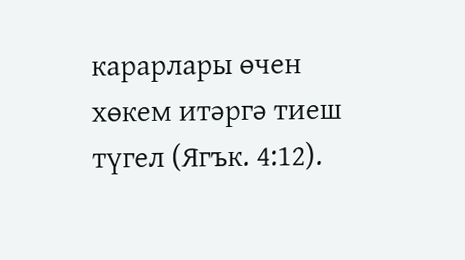карарлары өчен хөкем итәргә тиеш түгел (Ягък. 4:12).